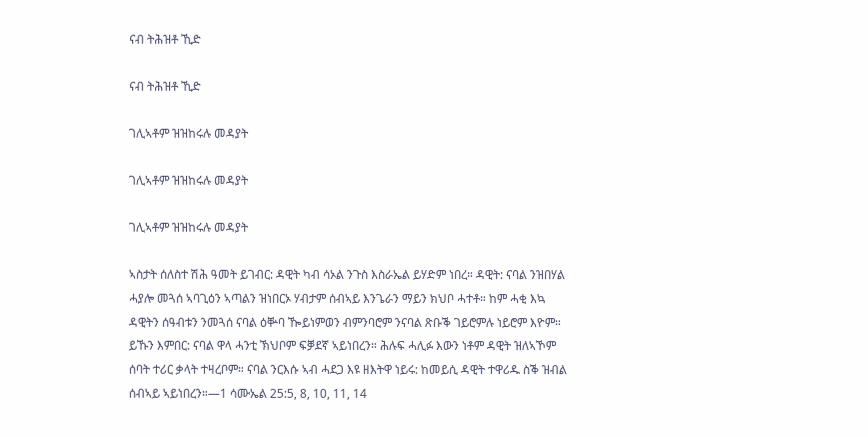ናብ ትሕዝቶ ኺድ

ናብ ትሕዝቶ ኺድ

ገሊኣቶም ዝዝከሩሉ መዳያት

ገሊኣቶም ዝዝከሩሉ መዳያት

ገሊኣቶም ዝዝከሩሉ መዳያት

ኣስታት ሰለስተ ሽሕ ዓመት ይገብር: ዳዊት ካብ ሳኦል ንጉስ እስራኤል ይሃድም ነበረ። ዳዊት: ናባል ንዝበሃል ሓያሎ መጓሰ ኣባጊዕን ኣጣልን ዝነበርኦ ሃብታም ሰብኣይ እንጌራን ማይን ክህቦ ሓተቶ። ከም ሓቂ እኳ ዳዊትን ሰዓብቱን ንመጓሰ ናባል ዕቝባ ዀይነምወን ብምንባሮም ንናባል ጽቡቕ ገይሮምሉ ነይሮም እዮም። ይኹን እምበር: ናባል ዋላ ሓንቲ ኽህቦም ፍቓደኛ ኣይነበረን። ሕሉፍ ሓሊፉ እውን ነቶም ዳዊት ዝለኣኾም ሰባት ተሪር ቃላት ተዛረቦም። ናባል ንርእሱ ኣብ ሓደጋ እዩ ዘእትዋ ነይሩ: ከመይሲ ዳዊት ተዋሪዱ ስቕ ዝብል ሰብኣይ ኣይነበረን።—1 ሳሙኤል 25:5, 8, 10, 11, 14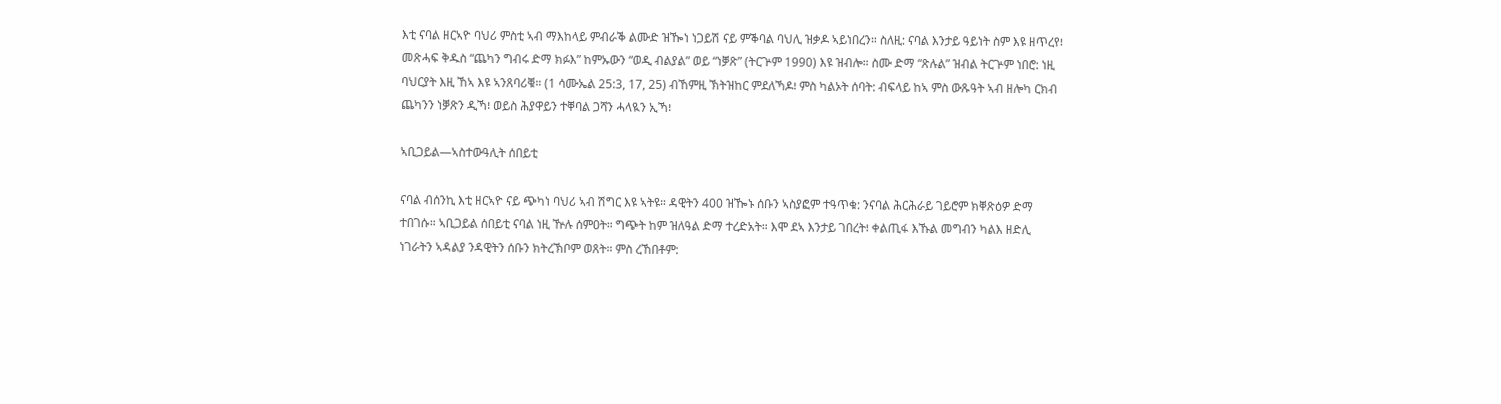እቲ ናባል ዘርኣዮ ባህሪ ምስቲ ኣብ ማእከላይ ምብራቕ ልሙድ ዝዀነ ነጋይሽ ናይ ምቕባል ባህሊ ዝቃዶ ኣይነበረን። ስለዚ: ናባል እንታይ ዓይነት ስም እዩ ዘጥረየ፧ መጽሓፍ ቅዱስ “ጨካን ግብሩ ድማ ክፉእ” ከምኡውን “ወዲ ብልያል” ወይ “ነቓጽ” (ትርጕም 1990) እዩ ዝብሎ። ስሙ ድማ “ጽሉል” ዝብል ትርጕም ነበሮ: ነዚ ባህርያት እዚ ኸኣ እዩ ኣንጸባሪቑ። (1 ሳሙኤል 25:3, 17, 25) ብኸምዚ ኽትዝከር ምደለኻዶ፧ ምስ ካልኦት ሰባት: ብፍላይ ከኣ ምስ ውጹዓት ኣብ ዘሎካ ርክብ ጨካንን ነቓጽን ዲኻ፧ ወይስ ሕያዋይን ተቐባል ጋሻን ሓላዪን ኢኻ፧

ኣቢጋይል—ኣስተውዓሊት ሰበይቲ

ናባል ብሰንኪ እቲ ዘርኣዮ ናይ ጭካነ ባህሪ ኣብ ሽግር እዩ ኣትዩ። ዳዊትን 400 ዝዀኑ ሰቡን ኣስያፎም ተዓጥቁ: ንናባል ሕርሕራይ ገይሮም ክቐጽዕዎ ድማ ተበገሱ። ኣቢጋይል ሰበይቲ ናባል ነዚ ዅሉ ሰምዐት። ግጭት ከም ዝለዓል ድማ ተረድአት። እሞ ደኣ እንታይ ገበረት፧ ቀልጢፋ እኹል መግብን ካልእ ዘድሊ ነገራትን ኣዳልያ ንዳዊትን ሰቡን ክትረኽቦም ወጸት። ምስ ረኸበቶም: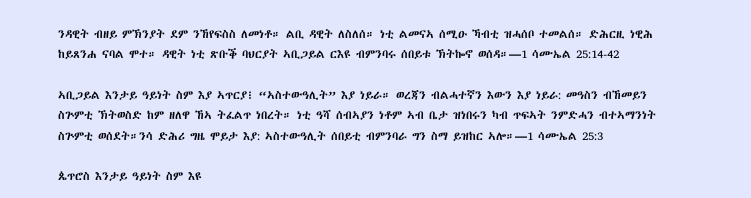ንዳዊት ብዘይ ምኽንያት ደም ንኸየፍስስ ለመነቶ። ልቢ ዳዊት ለስለሰ። ነቲ ልመናኣ ሰሚዑ ኻብቲ ዝሓሰቦ ተመልሰ። ድሕርዚ ነዊሕ ከይጸንሐ ናባል ሞተ። ዳዊት ነቲ ጽቡቕ ባህርያት ኣቢጋይል ርእዩ ብምንባሩ ሰበይቱ ኽትኰኖ ወሰዳ።—1 ሳሙኤል 25:14-42

ኣቢጋይል እንታይ ዓይነት ስም እያ ኣጥርያ፧ “ኣስተውዓሊት” እያ ነይራ። ወረጃን ብልሓተኛን እውን እያ ነይራ: መዓስን ብኸመይን ስጕምቲ ኽትወስድ ከም ዘለዋ ኸኣ ትፈልጥ ነበረት። ነቲ ዓሻ ሰብኣያን ነቶም ኣብ ቤታ ዝነበሩን ካብ ጥፍኣት ንምድሓን ብተኣማንነት ስጕምቲ ወሰደት።ንሳ ድሕሪ ግዜ ሞይታ እያ: ኣስተውዓሊት ሰበይቲ ብምንባራ ግን ስማ ይዝከር ኣሎ።—1 ሳሙኤል 25:3

ጴጥሮስ እንታይ ዓይነት ስም እዩ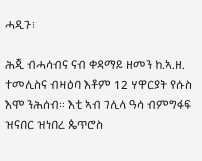ሓዲጉ፧

ሕጂ ብሓሳብና ናብ ቀዳማይ ዘመን ከ.ኣ.ዘ. ተመሊስና ብዛዕባ እቶም 12 ሃዋርያት የሱስ እሞ ንሕሰብ። እቲ ኣብ ገሊላ ዓሳ ብምግፋፍ ዝናበር ዝነበረ ጴጥሮስ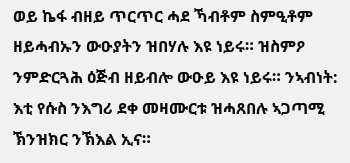ወይ ኬፋ ብዘይ ጥርጥር ሓደ ኻብቶም ስምዒቶም ዘይሓብኡን ውዑያትን ዝበሃሉ እዩ ነይሩ። ዝስምዖ ንምድርጓሕ ዕጅብ ዘይብሎ ውዑይ እዩ ነይሩ። ንኣብነት: እቲ የሱስ ንእግሪ ደቀ መዛሙርቱ ዝሓጸበሉ ኣጋጣሚ ኽንዝክር ንኽእል ኢና።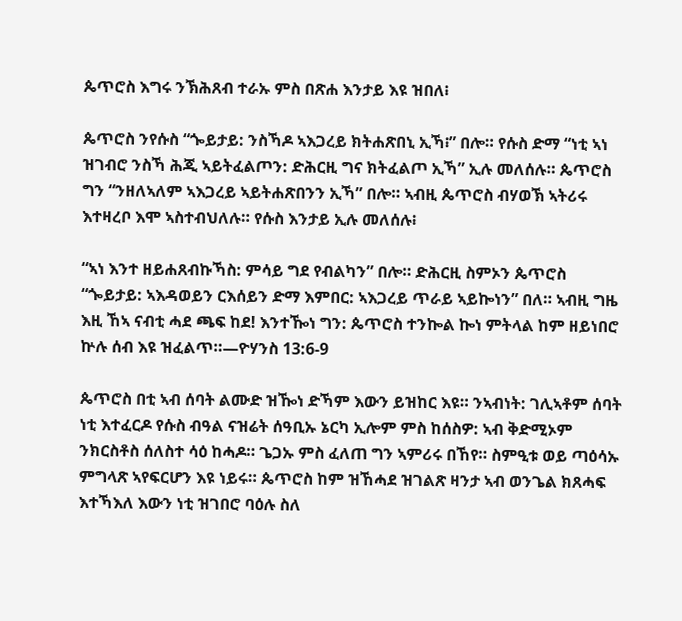ጴጥሮስ እግሩ ንኽሕጸብ ተራኡ ምስ በጽሐ እንታይ እዩ ዝበለ፧

ጴጥሮስ ንየሱስ “ጐይታይ: ንስኻዶ ኣእጋረይ ክትሐጽበኒ ኢኻ፧” በሎ። የሱስ ድማ “ነቲ ኣነ ዝገብሮ ንስኻ ሕጂ ኣይትፈልጦን: ድሕርዚ ግና ክትፈልጦ ኢኻ” ኢሉ መለሰሉ። ጴጥሮስ ግን “ንዘለኣለም ኣእጋረይ ኣይትሐጽበንን ኢኻ” በሎ። ኣብዚ ጴጥሮስ ብሃወኽ ኣትሪሩ እተዛረቦ እሞ ኣስተብህለሉ። የሱስ እንታይ ኢሉ መለሰሉ፧

“ኣነ እንተ ዘይሐጸብኩኻስ: ምሳይ ግደ የብልካን” በሎ። ድሕርዚ ስምኦን ጴጥሮስ “ጐይታይ: ኣእዳወይን ርእሰይን ድማ እምበር: ኣእጋረይ ጥራይ ኣይኰነን” በለ። ኣብዚ ግዜ እዚ ኸኣ ናብቲ ሓደ ጫፍ ከደ! እንተዀነ ግን: ጴጥሮስ ተንኰል ኰነ ምትላል ከም ዘይነበሮ ኵሉ ሰብ እዩ ዝፈልጥ።—ዮሃንስ 13:6-9

ጴጥሮስ በቲ ኣብ ሰባት ልሙድ ዝዀነ ድኻም እውን ይዝከር እዩ። ንኣብነት: ገሊኣቶም ሰባት ነቲ እተፈርዶ የሱስ ብዓል ናዝሬት ሰዓቢኡ ኔርካ ኢሎም ምስ ከሰስዎ: ኣብ ቅድሚኦም ንክርስቶስ ሰለስተ ሳዕ ከሓዶ። ጌጋኡ ምስ ፈለጠ ግን ኣምሪሩ በኸየ። ስምዒቱ ወይ ጣዕሳኡ ምግላጽ ኣየፍርሆን እዩ ነይሩ። ጴጥሮስ ከም ዝኸሓደ ዝገልጽ ዛንታ ኣብ ወንጌል ክጸሓፍ እተኻእለ እውን ነቲ ዝገበሮ ባዕሉ ስለ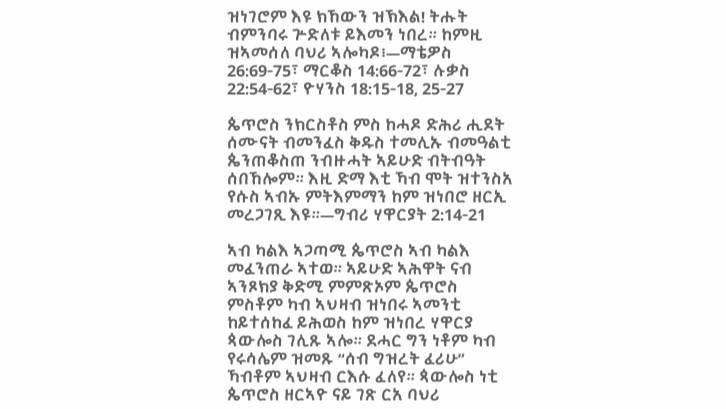ዝነገሮም እዩ ክኸውን ዝኽእል! ትሑት ብምንባሩ ጕድለቱ ይእመን ነበረ። ከምዚ ዝኣመሰለ ባህሪ ኣሎካዶ፧—ማቴዎስ 26:69-75፣ ማርቆስ 14:66-72፣ ሉቃስ 22:54-62፣ ዮሃንስ 18:15-18, 25-27

ጴጥሮስ ንክርስቶስ ምስ ከሓዶ ድሕሪ ሒደት ሰሙናት ብመንፈስ ቅዱስ ተመሊኡ ብመዓልቲ ጴንጠቆስጠ ንብዙሓት ኣይሁድ ብትብዓት ሰበኸሎም። እዚ ድማ እቲ ኻብ ሞት ዝተንስአ የሱስ ኣብኡ ምትእምማን ከም ዝነበሮ ዘርኢ መረጋገጺ እዩ።—ግብሪ ሃዋርያት 2:14-21

ኣብ ካልእ ኣጋጣሚ ጴጥሮስ ኣብ ካልእ መፈንጠራ ኣተወ። ኣይሁድ ኣሕዋት ናብ ኣንጾክያ ቅድሚ ምምጽኦም ጴጥሮስ ምስቶም ካብ ኣህዛብ ዝነበሩ ኣመንቲ ከይተሰከፈ ይሕወስ ከም ዝነበረ ሃዋርያ ጳውሎስ ገሊጹ ኣሎ። ደሓር ግን ነቶም ካብ የሩሳሌም ዝመጹ “ሰብ ግዝረት ፈሪሁ” ኻብቶም ኣህዛብ ርእሱ ፈለየ። ጳውሎስ ነቲ ጴጥሮስ ዘርኣዮ ናይ ገጽ ርአ ባህሪ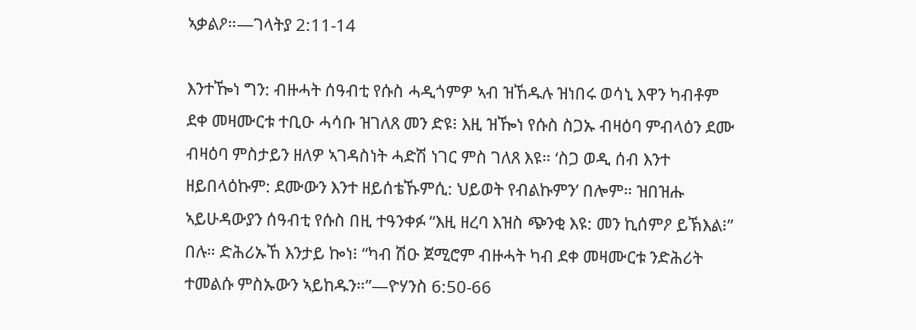ኣቃልዖ።—ገላትያ 2:11-14

እንተዀነ ግን: ብዙሓት ሰዓብቲ የሱስ ሓዲጎምዎ ኣብ ዝኸዱሉ ዝነበሩ ወሳኒ እዋን ካብቶም ደቀ መዛሙርቱ ተቢዑ ሓሳቡ ዝገለጸ መን ድዩ፧ እዚ ዝዀነ የሱስ ስጋኡ ብዛዕባ ምብላዕን ደሙ ብዛዕባ ምስታይን ዘለዎ ኣገዳስነት ሓድሽ ነገር ምስ ገለጸ እዩ። ‘ስጋ ወዲ ሰብ እንተ ዘይበላዕኩም: ደሙውን እንተ ዘይሰቴኹምሲ: ህይወት የብልኩምን’ በሎም። ዝበዝሑ ኣይሁዳውያን ሰዓብቲ የሱስ በዚ ተዓንቀፉ “እዚ ዘረባ እዝስ ጭንቂ እዩ: መን ኪሰምዖ ይኽእል፧” በሉ። ድሕሪኡኸ እንታይ ኰነ፧ “ካብ ሽዑ ጀሚሮም ብዙሓት ካብ ደቀ መዛሙርቱ ንድሕሪት ተመልሱ ምስኡውን ኣይከዱን።”—ዮሃንስ 6:50-66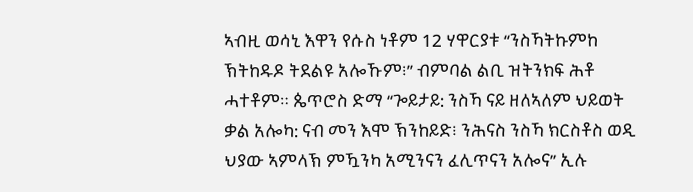ኣብዚ ወሳኒ እዋን የሱስ ነቶም 12 ሃዋርያቱ “ንስኻትኩምከ ኽትከዱዶ ትደልዩ አሎኹም፧” ብምባል ልቢ ዝትንክፍ ሕቶ ሓተቶም። ጴጥሮስ ድማ “ጐይታይ: ንስኻ ናይ ዘለኣለም ህይወት ቃል አሎካ: ናብ መን እሞ ኽንከይድ፧ ንሕናስ ንስኻ ክርስቶስ ወዲ ህያው ኣምላኽ ምዃንካ አሚንናን ፈሊጥናን አሎና” ኢሉ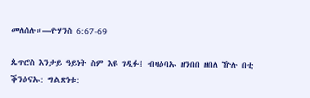መለሰሉ።—ዮሃንስ 6:67-69

ጴጥሮስ እንታይ ዓይነት ስም እዩ ገዲፉ፧ ብዛዕባኡ ዘንበበ ዘበለ ዅሉ በቲ ቕንዕናኡ: ግልጽነቱ: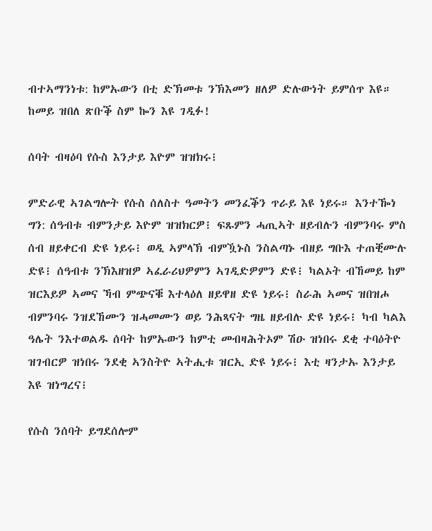ብተኣማንነቱ: ከምኡውን በቲ ድኽመቱ ንኽእመን ዘለዎ ድሉውነት ይምሰጥ እዩ። ከመይ ዝበለ ጽቡቕ ስም ኰን እዩ ገዲፉ!

ሰባት ብዛዕባ የሱስ እንታይ እዮም ዝዝክሩ፧

ምድራዊ ኣገልግሎት የሱስ ሰለስተ ዓመትን መንፈቕን ጥራይ እዩ ነይሩ። እንተዀነ ግን: ሰዓብቱ ብምንታይ እዮም ዝዝክርዎ፧ ፍጹምን ሓጢኣት ዘይብሉን ብምንባሩ ምስ ሰብ ዘይቀርብ ድዩ ነይሩ፧ ወዲ ኣምላኽ ብምዃኑስ ንስልጣኑ ብዘይ ግቡእ ተጠቒሙሉ ድዩ፧ ሰዓብቱ ንኽእዘዝዎ ኣፈራሪህዎምን ኣገዲድዎምን ድዩ፧ ካልኦት ብኸመይ ከም ዝርእይዎ ኣመና ኻብ ምጭናቑ እተላዕለ ዘይዋዘ ድዩ ነይሩ፧ ስራሕ ኣመና ዝበዝሖ ብምንባሩ ንዝደኸሙን ዝሓመሙን ወይ ንሕጻናት ግዜ ዘይብሉ ድዩ ነይሩ፧ ካብ ካልእ ዓሌት ንእተወልዱ ሰባት ከምኡውን ከምቲ መብዛሕትኦም ሽዑ ዝነበሩ ደቂ ተባዕትዮ ዝገብርዎ ዝነበሩ ንደቂ ኣንስትዮ ኣትሒቱ ዝርኢ ድዩ ነይሩ፧ እቲ ዛንታኡ እንታይ እዩ ዝነግረና፧

የሱስ ንሰባት ይግደሰሎም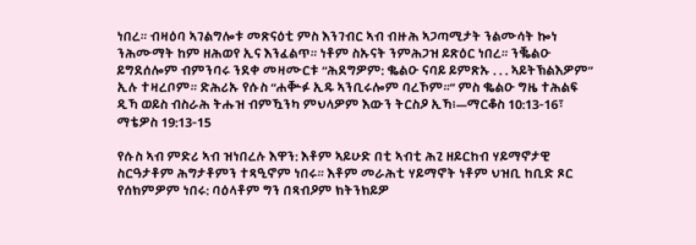ነበረ። ብዛዕባ ኣገልግሎቱ መጽናዕቲ ምስ እንገብር ኣብ ብዙሕ ኣጋጣሚታት ንልሙሳት ኰነ ንሕሙማት ከም ዘሕወየ ኢና እንፈልጥ። ነቶም ስኡናት ንምሕጋዝ ይጽዕር ነበረ። ንቘልዑ ይግደሰሎም ብምንባሩ ንደቀ መዛሙርቱ “ሕደግዎም: ቈልዑ ናባይ ይምጽኡ . . . ኣይትኽልእዎም” ኢሉ ተዛረቦም። ድሕሪኡ የሱስ “ሐቝፉ ኢዱ ኣንቢሩሎም ባረኾም።” ምስ ቈልዑ ግዜ ተሕልፍ ዲኻ ወይስ ብስራሕ ትሑዝ ብምዃንካ ምህላዎም እውን ትርስዖ ኢኻ፧—ማርቆስ 10:13-16፣ ማቴዎስ 19:13-15

የሱስ ኣብ ምድሪ ኣብ ዝነበረሉ እዋን: እቶም ኣይሁድ በቲ ኣብቲ ሕጊ ዘይርከብ ሃይማኖታዊ ስርዓታቶም ሕግታቶምን ተጻዒኖም ነበሩ። እቶም መራሕቲ ሃይማኖት ነቶም ህዝቢ ከቢድ ጾር የሰክምዎም ነበሩ: ባዕላቶም ግን በጻብዖም ክትንክይዎ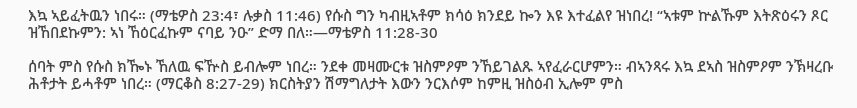እኳ ኣይፈትዉን ነበሩ። (ማቴዎስ 23:4፣ ሉቃስ 11:46) የሱስ ግን ካብዚኣቶም ክሳዕ ክንደይ ኰን እዩ እተፈልየ ዝነበረ! “ኣቱም ኵልኹም እትጽዕሩን ጾር ዝኸበደኩምን: ኣነ ኸዕርፈኩም ናባይ ንዑ” ድማ በለ።—ማቴዎስ 11:28-30

ሰባት ምስ የሱስ ክዀኑ ኸለዉ ፍዅስ ይብሎም ነበረ። ንደቀ መዛሙርቱ ዝስምዖም ንኸይገልጹ ኣየፈራርሆምን። ብኣንጻሩ እኳ ደኣስ ዝስምዖም ንኽዛረቡ ሕቶታት ይሓቶም ነበረ። (ማርቆስ 8:27-29) ክርስትያን ሽማግለታት እውን ንርእሶም ከምዚ ዝስዕብ ኢሎም ምስ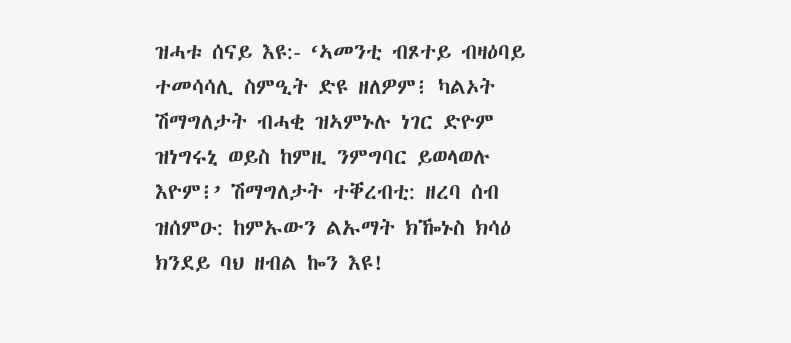ዝሓቱ ሰናይ እዩ:- ‘ኣመንቲ ብጾተይ ብዛዕባይ ተመሳሳሊ ስምዒት ድዩ ዘለዎም፧ ካልኦት ሽማግለታት ብሓቂ ዝኣምኑሉ ነገር ድዮም ዝነግሩኒ ወይስ ከምዚ ንምግባር ይወላወሉ እዮም፧’ ሽማግለታት ተቐረብቲ: ዘረባ ሰብ ዝሰምዑ: ከምኡውን ልኡማት ክዀኑስ ክሳዕ ክንደይ ባህ ዘብል ኰን እዩ!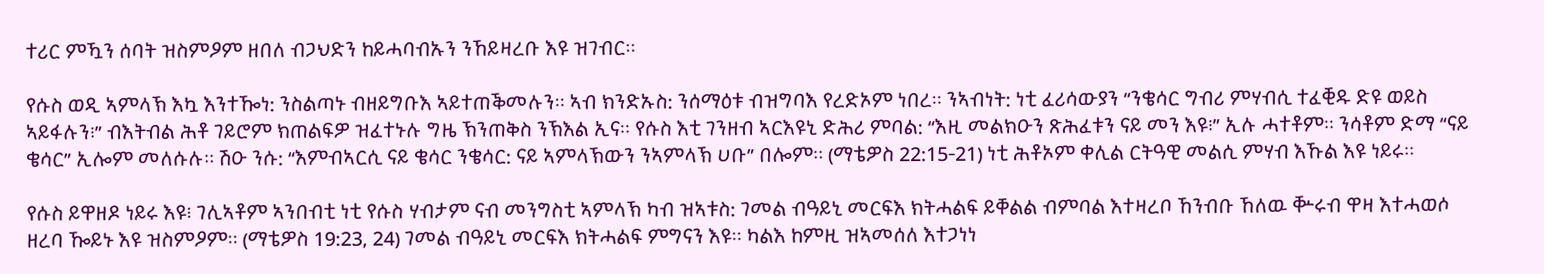ተሪር ምዃን ሰባት ዝስምዖም ዘበለ ብጋህድን ከይሓባብኡን ንኸይዛረቡ እዩ ዝገብር።

የሱስ ወዲ ኣምላኽ እኳ እንተዀነ: ንስልጣኑ ብዘይግቡእ ኣይተጠቕመሉን። ኣብ ክንድኡስ: ንሰማዕቱ ብዝግባእ የረድኦም ነበረ። ንኣብነት: ነቲ ፈሪሳውያን “ንቄሳር ግብሪ ምሃብሲ ተፈቒዱ ድዩ ወይስ ኣይፋሉን፧” ብእትብል ሕቶ ገይሮም ክጠልፍዎ ዝፈተኑሉ ግዜ ኽንጠቅስ ንኽእል ኢና። የሱስ እቲ ገንዘብ ኣርእዩኒ ድሕሪ ምባል: “እዚ መልክዑን ጽሕፈቱን ናይ መን እዩ፧” ኢሉ ሓተቶም። ንሳቶም ድማ “ናይ ቄሳር” ኢሎም መለሱሉ። ሽዑ ንሱ: “እምብኣርሲ ናይ ቄሳር ንቄሳር: ናይ ኣምላኽውን ንኣምላኽ ሀቡ” በሎም። (ማቴዎስ 22:15-21) ነቲ ሕቶኦም ቀሊል ርትዓዊ መልሲ ምሃብ እኹል እዩ ነይሩ።

የሱስ ይዋዘዶ ነይሩ እዩ፧ ገሊኣቶም ኣንበብቲ ነቲ የሱስ ሃብታም ናብ መንግስቲ ኣምላኽ ካብ ዝኣቱስ: ገመል ብዓይኒ መርፍእ ክትሓልፍ ይቐልል ብምባል እተዛረቦ ኸንብቡ ኸለዉ ቝሩብ ዋዛ እተሓወሶ ዘረባ ዀይኑ እዩ ዝስምዖም። (ማቴዎስ 19:23, 24) ገመል ብዓይኒ መርፍእ ክትሓልፍ ምግናን እዩ። ካልእ ከምዚ ዝኣመሰለ እተጋነነ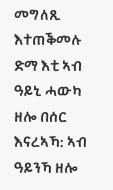መግለጺ እተጠቕመሉ ድማ እቲ ኣብ ዓይኒ ሓውካ ዘሎ በሰር እናረኣኻ: ኣብ ዓይንኻ ዘሎ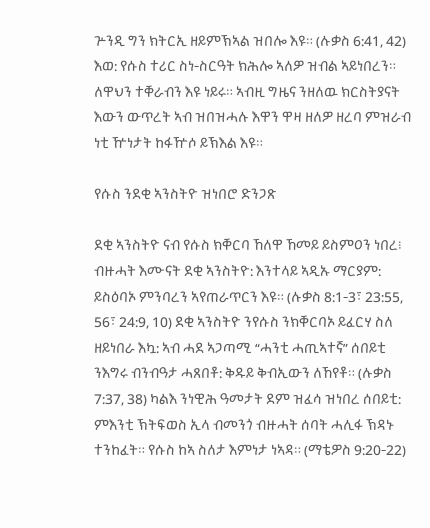ጕንዲ ግን ክትርኢ ዘይምኽኣል ዝበሎ እዩ። (ሉቃስ 6:41, 42) እወ: የሱስ ተሪር ስነ-ስርዓት ክሕሎ ኣለዎ ዝብል ኣይነበረን። ለዋህን ተቐራብን እዩ ነይሩ። ኣብዚ ግዜና ንዘለዉ ክርስትያናት እውን ውጥረት ኣብ ዝበዝሓሉ እዋን ዋዛ ዘለዎ ዘረባ ምዝራብ ነቲ ዅነታት ከፋዅሶ ይኽእል እዩ።

የሱስ ንደቂ ኣንስትዮ ዝነበሮ ድንጋጽ

ደቂ ኣንስትዮ ናብ የሱስ ክቐርባ ኸለዋ ኸመይ ይስምዐን ነበረ፧ ብዙሓት እሙናት ደቂ ኣንስትዮ: እንተላይ ኣዲኡ ማርያም: ይስዕባኦ ምንባረን ኣየጠራጥርን እዩ። (ሉቃስ 8:1-3፣ 23:55, 56፣ 24:9, 10) ደቂ ኣንስትዮ ንየሱስ ንክቐርባኦ ይፈርሃ ስለ ዘይነበራ እኳ: ኣብ ሓደ ኣጋጣሚ “ሓንቲ ሓጢኣተኛ” ሰበይቲ ንእግሩ ብንብዓታ ሓጸበቶ: ቅዱይ ቅብኢውን ለኸየቶ። (ሉቃስ 7:37, 38) ካልእ ንነዊሕ ዓመታት ደም ዝፈሳ ዝነበረ ሰበይቲ: ምእንቲ ኽትፍወስ ኢላ ብመንጎ ብዙሓት ሰባት ሓሊፋ ኽዳኑ ተንከፈት። የሱስ ከኣ ስለታ እምነታ ነኣዳ። (ማቴዎስ 9:20-22)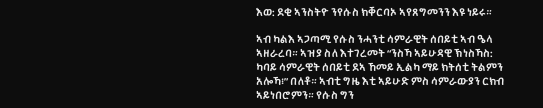እወ: ደቂ ኣንስትዮ ንየሱስ ክቐርባኦ ኣየጸግመንን እዩ ነይሩ።

ኣብ ካልእ ኣጋጣሚ የሱስ ንሓንቲ ሳምራዊት ሰበይቲ ኣብ ዔላ ኣዘራረባ። ኣዝያ ስለ እተገረመት “ንስኻ ኣይሁዳዊ ኽነስኻስ: ካባይ ሳምራዊት ሰበይቲ ደኣ ኸመይ ኢልካ ማይ ክትሰቲ ትልምን አሎኻ፧” በለቶ። ኣብቲ ግዜ እቲ ኣይሁድ ምስ ሳምራውያን ርክብ ኣይነበሮምን። የሱስ ግን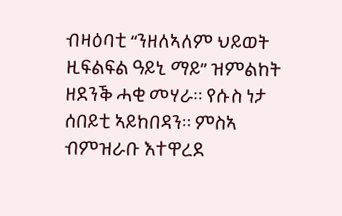ብዛዕባቲ “ንዘለኣለም ህይወት ዚፍልፍል ዓይኒ ማይ” ዝምልከት ዘደንቕ ሓቂ መሃራ። የሱስ ነታ ሰበይቲ ኣይከበዳን። ምስኣ ብምዝራቡ እተዋረደ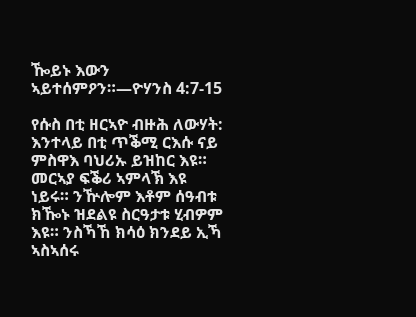ዀይኑ እውን ኣይተሰምዖን።—ዮሃንስ 4:7-15

የሱስ በቲ ዘርኣዮ ብዙሕ ለውሃት: እንተላይ በቲ ጥቕሚ ርእሱ ናይ ምስዋእ ባህሪኡ ይዝከር እዩ። መርኣያ ፍቕሪ ኣምላኽ እዩ ነይሩ። ንዅሎም እቶም ሰዓብቱ ክዀኑ ዝደልዩ ስርዓታቱ ሂብዎም እዩ። ንስኻኸ ክሳዕ ክንደይ ኢኻ ኣስኣሰሩ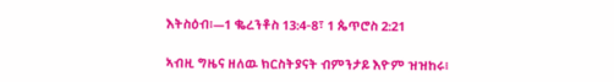እትስዕብ፧—1 ቈረንቶስ 13:4-8፣ 1 ጴጥሮስ 2:21

ኣብዚ ግዜና ዘለዉ ክርስትያናት ብምንታይ እዮም ዝዝከሩ፧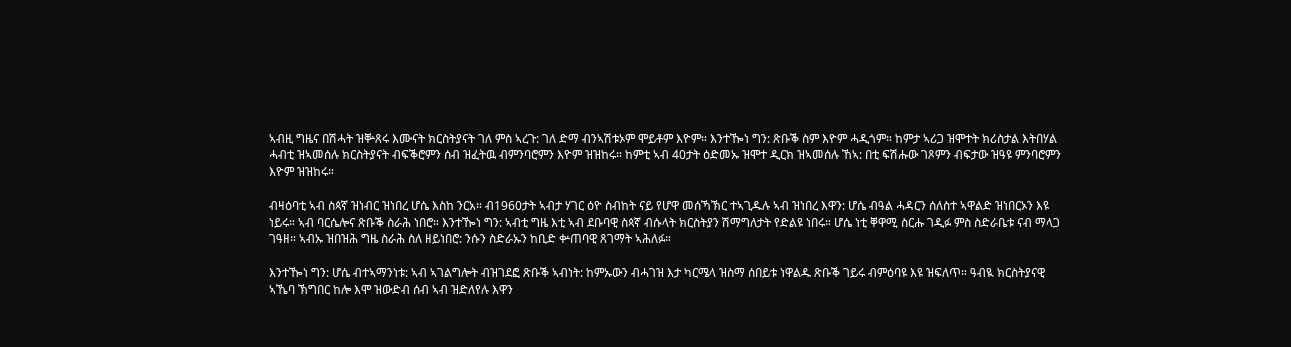ኣብዚ ግዜና በሽሓት ዝቝጸሩ እሙናት ክርስትያናት ገለ ምስ ኣረጉ: ገለ ድማ ብንኣሽቱኦም ሞይቶም እዮም። እንተዀነ ግን: ጽቡቕ ስም እዮም ሓዲጎም። ከምታ ኣሪጋ ዝሞተት ክሪስታል እትበሃል ሓብቲ ዝኣመሰሉ ክርስትያናት ብፍቕሮምን ሰብ ዝፈትዉ ብምንባሮምን እዮም ዝዝከሩ። ከምቲ ኣብ 40ታት ዕድመኡ ዝሞተ ዲርክ ዝኣመሰሉ ኸኣ: በቲ ፍሽሑው ገጾምን ብፍታው ዝዓዩ ምንባሮምን እዮም ዝዝከሩ።

ብዛዕባቲ ኣብ ስጳኛ ዝነብር ዝነበረ ሆሴ እስከ ንርአ። ብ1960ታት ኣብታ ሃገር ዕዮ ስብከት ናይ የሆዋ መሰኻኽር ተኣጊዱሉ ኣብ ዝነበረ እዋን: ሆሴ ብዓል ሓዳርን ሰለስተ ኣዋልድ ዝነበርኦን እዩ ነይሩ። ኣብ ባርሴሎና ጽቡቕ ስራሕ ነበሮ። እንተዀነ ግን: ኣብቲ ግዜ እቲ ኣብ ደቡባዊ ስጳኛ ብሱላት ክርስትያን ሽማግለታት የድልዩ ነበሩ። ሆሴ ነቲ ቐዋሚ ስርሑ ገዲፉ ምስ ስድራቤቱ ናብ ማላጋ ገዓዘ። ኣብኡ ዝበዝሕ ግዜ ስራሕ ስለ ዘይነበሮ: ንሱን ስድራኡን ከቢድ ቍጠባዊ ጸገማት ኣሕለፉ።

እንተዀነ ግን: ሆሴ ብተኣማንነቱ: ኣብ ኣገልግሎት ብዝገደፎ ጽቡቕ ኣብነት: ከምኡውን ብሓገዝ እታ ካርሜላ ዝስማ ሰበይቱ ነዋልዱ ጽቡቕ ገይሩ ብምዕባዩ እዩ ዝፍለጥ። ዓብዪ ክርስትያናዊ ኣኼባ ኽግበር ከሎ እሞ ዝውድብ ሰብ ኣብ ዝድለየሉ እዋን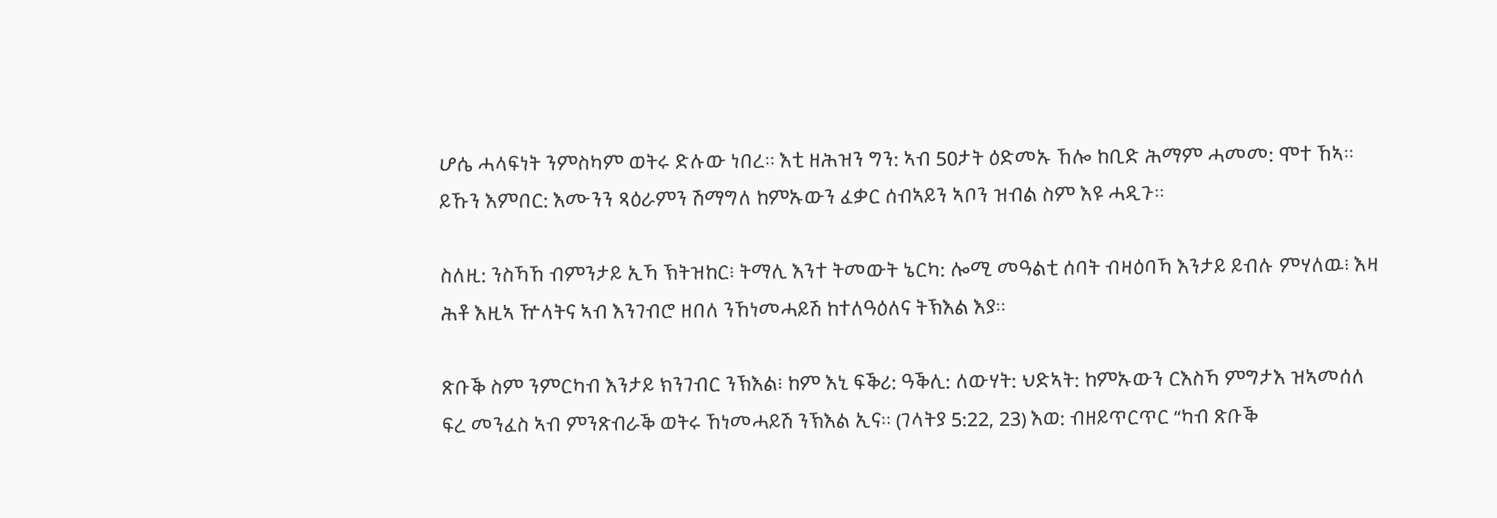ሆሴ ሓላፍነት ንምስካም ወትሩ ድሉው ነበረ። እቲ ዘሕዝን ግን: ኣብ 50ታት ዕድመኡ ኸሎ ከቢድ ሕማም ሓመመ: ሞተ ኸኣ። ይኹን እምበር: እሙንን ጻዕራምን ሽማግለ ከምኡውን ፈቃር ሰብኣይን ኣቦን ዝብል ስም እዩ ሓዲጉ።

ስለዚ: ንስኻኸ ብምንታይ ኢኻ ኽትዝከር፧ ትማሊ እንተ ትመውት ኔርካ: ሎሚ መዓልቲ ሰባት ብዛዕባኻ እንታይ ይብሉ ምሃለዉ፧ እዛ ሕቶ እዚኣ ዅላትና ኣብ እንገብሮ ዘበለ ንኸነመሓይሽ ከተለዓዕለና ትኽእል እያ።

ጽቡቕ ስም ንምርካብ እንታይ ክንገብር ንኽእል፧ ከም እኒ ፍቕሪ: ዓቕሊ: ለውሃት: ህድኣት: ከምኡውን ርእስኻ ምግታእ ዝኣመሰለ ፍረ መንፈስ ኣብ ምንጽብራቕ ወትሩ ኸነመሓይሽ ንኽእል ኢና። (ገላትያ 5:22, 23) እወ: ብዘይጥርጥር “ካብ ጽቡቕ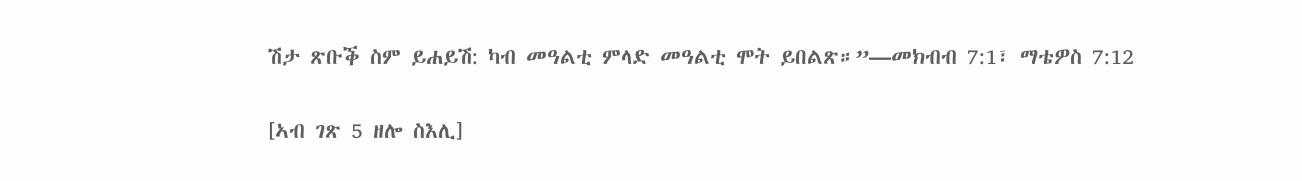ሽታ ጽቡቕ ስም ይሐይሽ: ካብ መዓልቲ ምላድ መዓልቲ ሞት ይበልጽ።”—መክብብ 7:1፣ ማቴዎስ 7:12

[ኣብ ገጽ 5 ዘሎ ስእሊ]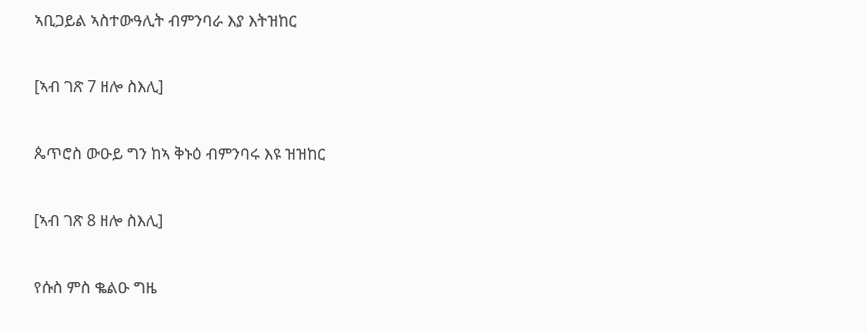ኣቢጋይል ኣስተውዓሊት ብምንባራ እያ እትዝከር

[ኣብ ገጽ 7 ዘሎ ስእሊ]

ጴጥሮስ ውዑይ ግን ከኣ ቅኑዕ ብምንባሩ እዩ ዝዝከር

[ኣብ ገጽ 8 ዘሎ ስእሊ]

የሱስ ምስ ቈልዑ ግዜ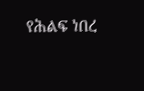የሕልፍ ነበረ